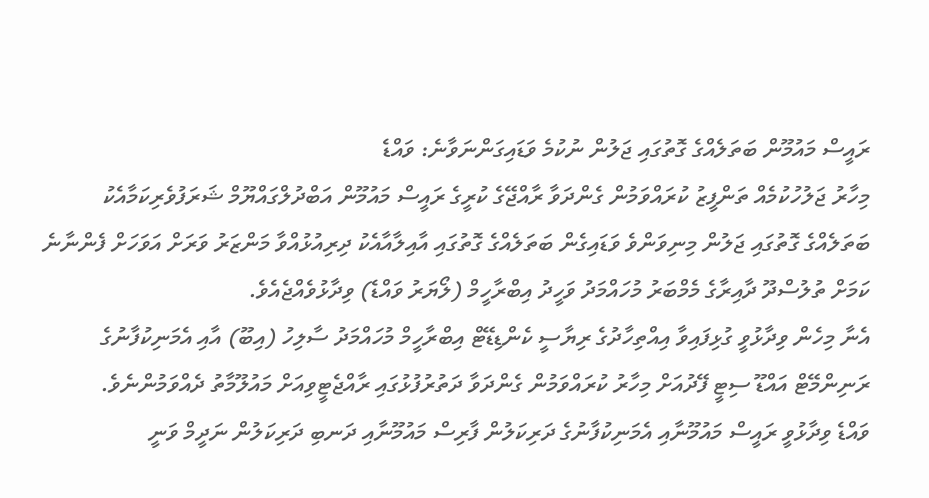ރައީސް މައުމޫން ބަތަލެއްގެ ގޮތުގައި ޖަލުން ނުކުމެ ވަޑައިގަންނަވާނެ: ވައްޑެ
މިހާރު ޖަލުހުކުމެއް ތަންފީޒު ކުރައްވަމުން ގެންދަވާ ރާއްޖޭގެ ކުރީގެ ރައީސް މައުމޫން އަބްދުލްގައްޔޫމް ޝަރަފުވެރިކަމާއެކު ބަތަލެއްގެ ގޮތުގައި ޖަލުން މިނިވަންވެ ވަޑައިގެން ބަތަލެއްގެ ގޮތުގައި އާއިލާއާއެކު ދިރިއުޅުއްވާ މަންޒަރު ވަރަށް އަވަހަށް ފެންނާނެ ކަމަށް ތުލުސްދޫ ދާއިރާގެ މެމްބަރު މުހައްމަދު ވަހީދު އިބްރާހީމް (ލޯޔަރު ވައްޑެ) ވިދާޅުވެއްޖެއެވެ.
އެނާ މިހެން ވިދާޅުވީ ގުޅިފައިވާ އިއްތިހާދުގެ ރިޔާސީ ކެންޑިޑޭޓް އިބްރާހީމް މުހައްމަދު ސާލިހު (އިބޫ) އާއި އެމަނިކުފާނުގެ ރަނިންމޭޓް އައްޑޫ ސިޓީ ފޭދުއަށް މިހާރު ކުރައްވަމުން ގެންދަވާ ދަތުރުފުޅުގައި ރާއްޖެޓީވިއަށް މައުލޫމާތު ދެއްވަމުންނެވެ.
ވައްޑެ ވިދާޅުވީ ރައީސް މައުމޫނާއި އެމަނިކުފާނުގެ ދަރިކަލުން ފާރިސް މައުމޫނާއި ދަނބި ދަރިކަލުން ނަދީމް ވަނީ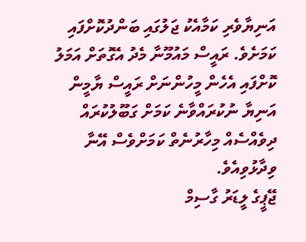އަނިޔާވެރި ކަމާއެކު ޖަލުގައި ބަންދުކޮށްފައި ކަމަށެވެ. ރައީސް މައުމޫނާ މެދު އެގޮތަށް އަމަލު ކޮށްފައި އެހެން މީހުންނަށް ރައީސް ޔާމީން އަނިޔާ ނުކުރައްވާނެ ކަމަށް ގަބޫލުކުރައް ދިވެއްސެއް މިހާރުނެތް ކަމަށްވެސް އޭނާ ވިދާޅުވިއެވެ.
ޖޭޕީގެ ލީޑަރު ގާސިމް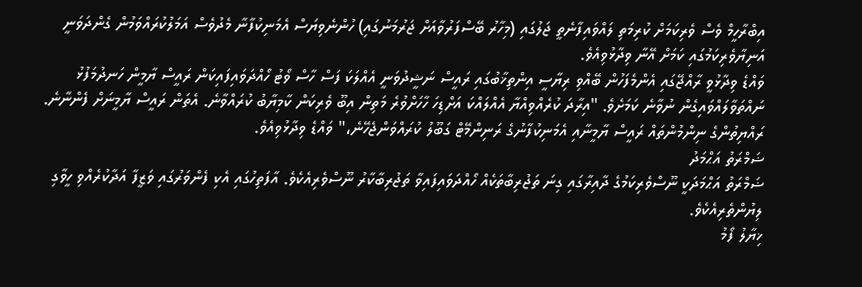އިބްރާހީމް ވެސް ވެރިކަމަށް ކުރިމަތި ލައްވައިފާނެތީ ޖަލުގައި (މިހާރު ބޭސްފަރުވާއަށް ޖަރުމަނުގައި) ހުންނެވިޔަސް އެމަނިކުފާނާ މެދުވެސް އަމަލުކުރައްވަމުން ގެންދަވަނީ އަނިޔާވެރިކަމުގައި ކަމަށް އޭނާ ވިދާޅުވިއެވެ.
ވައްޑެ ވިދާޅުވީ ރާއްޖޭގައި އެންމެފަހުން ބޭއްވި ރިޔާސީ އިންތިޚާބުގައި ރައީސް ނަޝީދުވަނީ އެއްލަކަ ފަސް ހާސް ވޯޓު ހޯއްދަވައިފައިކަން ރައީސް ޔާމީން ހަނދުމަފުޅު ނައްތަވާލައްވައިގެން ނުވާނެ ކަމަށެވެ. "އިރާދަ ކުރެއްވިއްޔާ އެއްލައްކަ އަށްޑިހަ ހާހަށްވުރެ މަތިން އިބޫ ވެރިކަން ކާމިޔާބު ކުރައްވާނެ. އެތަން ރައީސް ޔާމީނަށް ފެންނާނެ. ރައްޔިތުންގެ ނިންމުންތައް ރައީސް ޔާމީނާއި އެމަނިކުފާނުގެ ރަނިންމޭޓް ގަބޫލު ކުރައްވަންޖެހޭނެ،" ވައްޑެ ވިދާޅުވިއެވެ.
ޟަމްރަތު އަޙްމަދު
ޟަމްރަތު އަޙްމަދަކީ ނޫސްވެރިކަމުގެ ދާއިރާގައި ގިނަ ތަޖުރިބާތަކެއް ހޯއްދަވައިފައިވާ ތަޖުރިބާކާރު ނޫސްވެރިއެކެވެ. އާފަތިހުގައި އެކި ފެންވަރުގައި ވަޒީފާ އަދާކުރެއްވި ހީވާގި ލިޔުންތެރިއެކެވެ.
ޚިޔާލު ފޯމު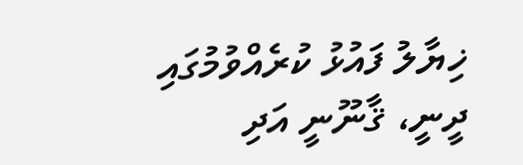ޚިޔާލު ފައުޅު ކުރެއްވުމުގައި ދީނީ، ޤާނޫނީ އަދި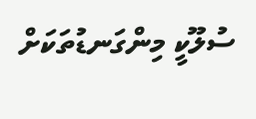ސުލޫކީ މިންގަނޑުތަކަށް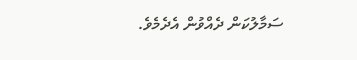ސަމާލުކަން ދެއްވުން އެދެމެވެ.